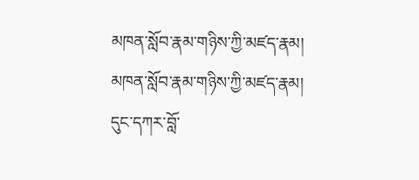མཁན་སློབ་རྣམ་གཉིས་ཀྱི་མཛད་རྣམ།
མཁན་སློབ་རྣམ་གཉིས་ཀྱི་མཛད་རྣམ།
དུང་དཀར་བློ་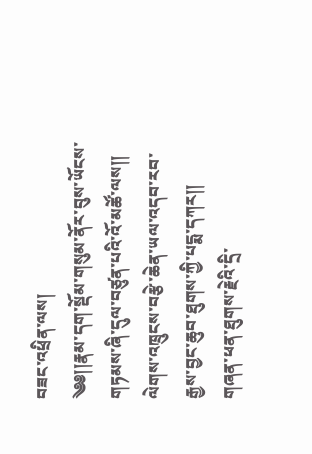བཟང་འཕྲིན་ལས།
༄༅།།རྣམ་དག་སྡོམ་གསུམ་ནོར་བུས་ཡོངས་གཏམས་ཞི་དུལ་བཙུན་པའི་འོ་མཚོ་ལས།།
ལེགས་འཁྲུངས་བརྩེ་ཆེན་ཡལ་འདབ་རབ་རྒྱས་བྱང་ཆུབ་ཐུགས་ཀྱི་པདྨ་དཀར།།
གཞན་ཕན་ཐུགས་རྗེའི་དྲི་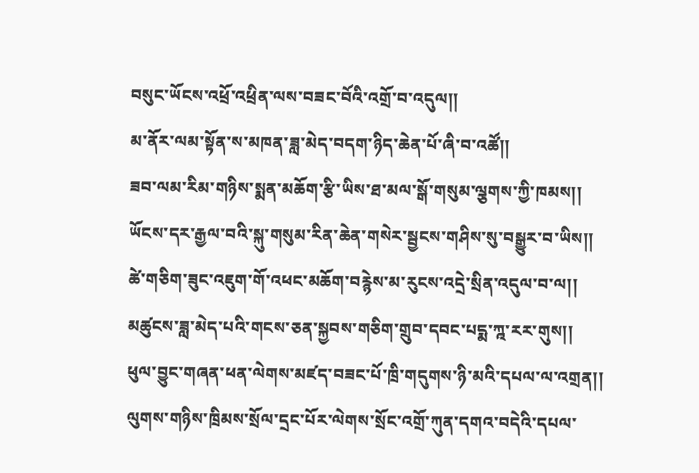བསུང་ཡོངས་འཕྲོ་འཕྲིན་ལས་བཟང་བོའི་འགྲོ་བ་འདུལ།།
མ་ནོར་ལམ་སྟོན་ས་མཁན་ཟླ་མེད་བདག་ཉིད་ཆེན་པོ་ཞི་བ་འཚོ།།
ཟབ་ལམ་རིམ་གཉིས་སྨན་མཆོག་རྩི་ཡིས་ཐ་མལ་སྒོ་གསུམ་ལྕགས་ཀྱི་ཁམས།།
ཡོངས་དར་རྒྱལ་བའི་སྐུ་གསུམ་རིན་ཆེན་གསེར་སྦྱངས་གཤིས་སུ་བསྒྱུར་བ་ཡིས།།
ཚེ་གཅིག་ཟུང་འཇུག་གོ་འཕང་མཆོག་བརྙེས་མ་རུངས་འདྲེ་སྲིན་འདུལ་བ་ལ།།
མཚུངས་ཟླ་མེད་པའི་གངས་ཅན་སྐྱབས་གཅིག་གྲུབ་དབང་པདྨ་ཀྰ་རར་གུས།།
ཕུལ་བྱུང་གཞན་ཕན་ལེགས་མཛད་བཟང་པོ་ཁྲི་གདུགས་ཉི་མའི་དཔལ་ལ་འགྲན།།
ལུགས་གཉིས་ཁྲིམས་སྲོལ་དྲང་པོར་ལེགས་སྲོང་འགྲོ་ཀུན་དགའ་བདེའི་དཔལ་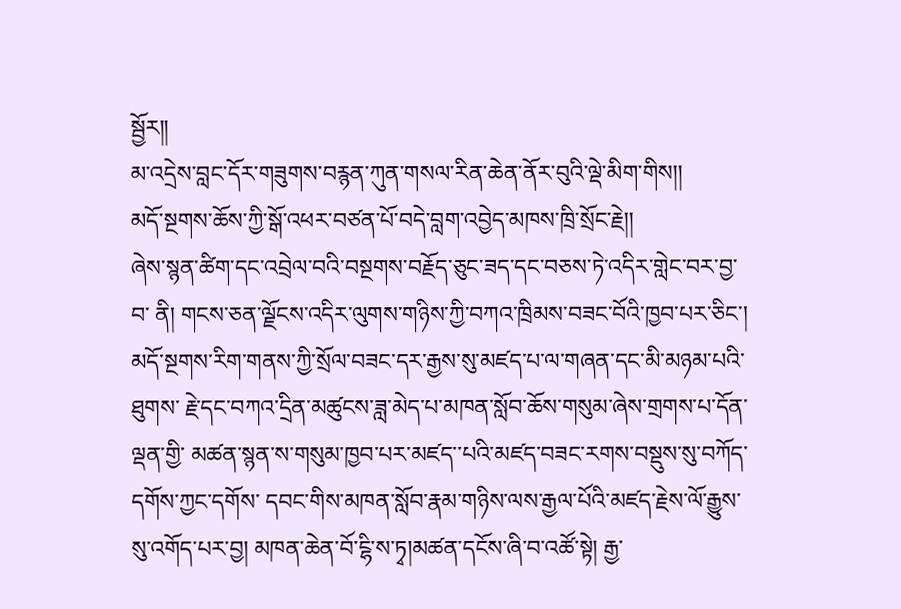སྦྱོར།།
མ་འདྲེས་བླང་དོར་གཟུགས་བརྙན་ཀུན་གསལ་རིན་ཆེན་ནོར་བུའི་ལྡེ་མིག་གིས།།
མདོ་སྔགས་ཆོས་ཀྱི་སྒོ་འཕར་བཙན་པོ་བདེ་བླག་འབྱེད་མཁས་ཁྲི་སྲོང་རྗེ།།
ཞེས་སྙན་ཚིག་དང་འབྲེལ་བའི་བསྔགས་བརྗོད་ཅུང་ཟད་དང་བཅས་ཏེ་འདིར་གླེང་བར་བྱ་བ་ ནི། གངས་ཅན་ལྗོངས་འདིར་ལུགས་གཉིས་ཀྱི་བཀའ་ཁྲིམས་བཟང་བོའི་ཁྱབ་པར་ཅིང་། མདོ་སྔགས་རིག་གནས་ཀྱི་སྲོལ་བཟང་དར་རྒྱས་སུ་མཛད་པ་ལ་གཞན་དང་མི་མཉམ་པའི་ཐུགས་ རྗེ་དང་བཀའ་དྲིན་མཚུངས་ཟླ་མེད་པ་མཁན་སློབ་ཆོས་གསུམ་ཞེས་གྲགས་པ་དོན་ལྡན་གྱི་ མཚན་སྙན་ས་གསུམ་ཁྱབ་པར་མཛད་་པའི་མཛད་བཟང་རགས་བསྡུས་སུ་བཀོད་དགོས་ཀྱང་དགོས་ དབང་གིས་མཁན་སློབ་རྣམ་གཉིས་ལས་རྒྱལ་པོའི་མཛད་རྗེས་ལོ་རྒྱུས་སུ་འགོད་པར་བྱ། མཁན་ཆེན་བོ་ངྷི་ས་ཏྭ།མཚན་དངོས་ཞི་བ་འཚོ་སྟེ། རྒྱ་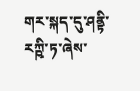གར་སྐད་དུ་ཤནྟི་རཀྵི་ཏ་ཞེས་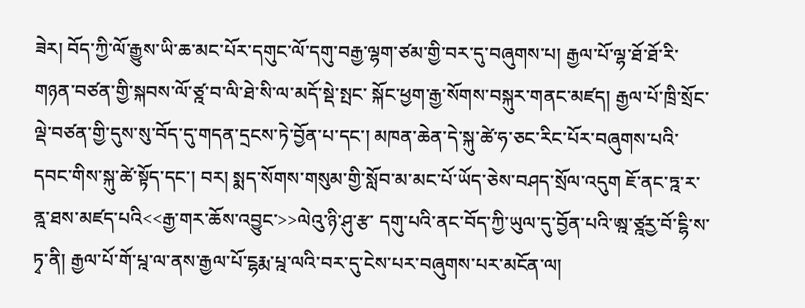ཟེར། བོད་ཀྱི་ལོ་རྒྱུས་ཡི་ཆ་མང་པོར་དགུང་ལོ་དགུ་བརྒྱ་ལྷག་ཙམ་གྱི་བར་དུ་བཞུགས་པ། རྒྱལ་པོ་ལྷ་ཐོ་ཐོ་རི་གཉན་བཙན་གྱི་སྐབས་ལོ་ཙྰ་བ་ལི་ཐེ་སི་ལ་མདོ་སྡེ་སྤང་ སྐོང་ཕྱག་རྒྱ་སོགས་བསྐུར་གནང་མཛད། རྒྱལ་པོ་ཁྲི་སྲོང་ལྡེ་བཙན་གྱི་དུས་སུ་བོད་དུ་གདན་དྲངས་ཏེ་བྱོན་པ་དང་། མཁན་ཆེན་དེ་སྐུ་ཚེ་ཧ་ཅང་རིང་པོར་བཞུགས་པའི་དབང་གིས་སྐུ་ཚེ་སྟོད་དང་། བར། སྨད་སོགས་གསུམ་གྱི་སློབ་མ་མང་པོ་ཡོད་ཅེས་བཤད་སྲོལ་འདུག ཇོ་ནང་ཏྰ་ར་ནྰ་ཐས་མཛད་པའི<<རྒྱ་གར་ཆོས་འབྱུང་>>ལེའུ་ཉི་ཤུ་རྩ་ དགུ་པའི་ནང་བོད་ཀྱི་ཡུལ་དུ་བྱོན་པའི་ཨྰ་ཙྰརྱ་བོ་ངྷི་ས་ཏྭ་ནི། རྒྱལ་པོ་གོ་པྰ་ལ་ནས་རྒྱལ་པོ་ངྷརྨ་པྰ་ལའི་བར་དུ་ངེས་པར་བཞུགས་པར་མངོན་ལ།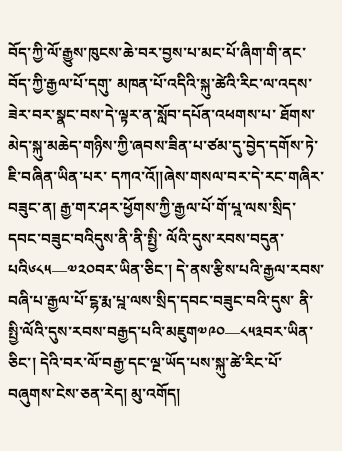བོད་ཀྱི་ལོ་རྒྱུས་ཁུངས་ཆེ་བར་བྱས་པ་མང་པོ་ཞིག་གི་ནང་བོད་ཀྱི་རྒྱལ་པོ་དགུ་ མཁན་པོ་འདིའི་སྐུ་ཚེའི་རིང་ལ་འདས་ཟེར་བར་སྣང་བས་དེ་ལྟར་ན་སློབ་དཔོན་འཕགས་པ་ ཐོགས་མེད་སྐུ་མཆེད་གཉིས་ཀྱི་ཞབས་ཟིན་པ་ཙམ་དུ་བྱེད་དགོས་ཏེ་ཇི་བཞིན་ཡིན་པར་ དཀའ་འོ།།ཞེས་གསལ་བར་དེ་རང་གཞིར་བཟུང་ན། རྒྱ་གར་ཤར་ཕྱོགས་ཀྱི་རྒྱལ་པོ་གོ་པྰ་ལས་སྲིད་དབང་བཟུང་བའིདུས་ནི་ནི་སྤྱི་ ལོའི་དུས་རབས་བདུན་པའི༦༨༥—༧༢༠བར་ཡིན་ཅིང་། དེ་ནས་རྩིས་པའི་རྒྱལ་རབས་བཞི་པ་རྒྱལ་པོ་ངྷ་རྨ་པྰ་ལས་སྲིད་དབང་བཟུང་བའི་དུས་ ནི་སྤྱི་ལོའི་དུས་རབས་བརྒྱད་པའི་མཇུག༧༩༠—༨༥༣བར་ཡིན་ཅིང་། དེའི་བར་ལོ་བརྒྱ་དང་ལྔ་ཡོད་པས་སྐུ་ཚེ་རིང་པོ་བཞུགས་ངེས་ཅན་རེད། མུ་འགོད།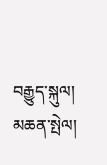བརྒྱུད་སྐུལ།
མཆན་སྤེལ།